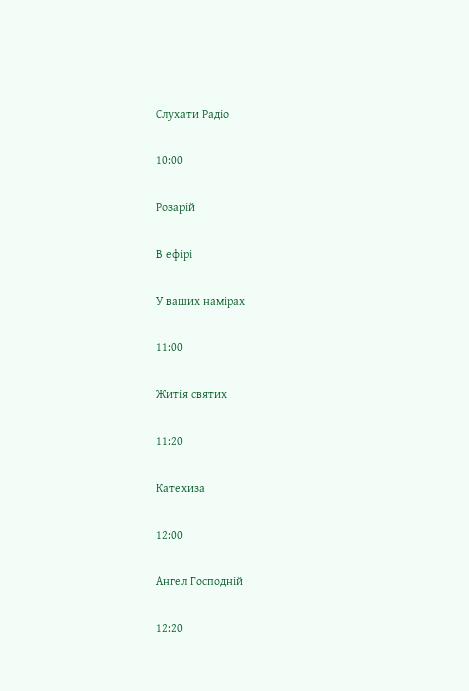Слухати Радіо

10:00

Розарій

В ефірі

У ваших намірах

11:00

Житія святих

11:20

Катехиза

12:00

Ангел Господній

12:20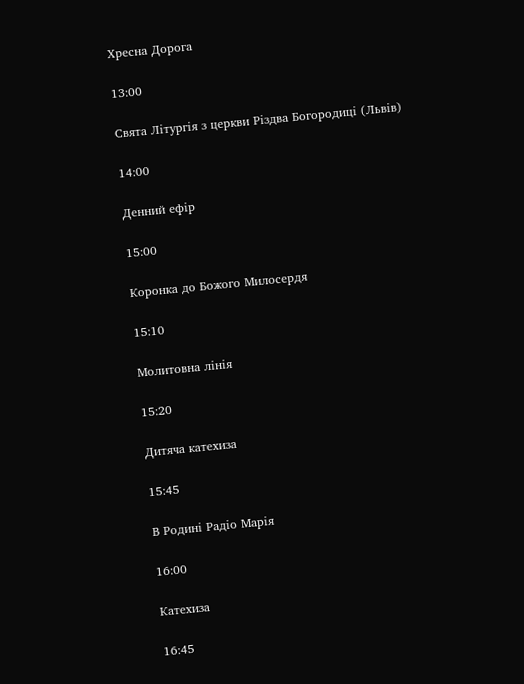Хресна Дорога

13:00

Свята Літургія з церкви Різдва Богородиці (Львів)

14:00

Денний ефір

15:00

Коронка до Божого Милосердя

15:10

Молитовна лінія

15:20

Дитяча катехиза

15:45

В Родині Радіо Марія

16:00

Катехиза

16:45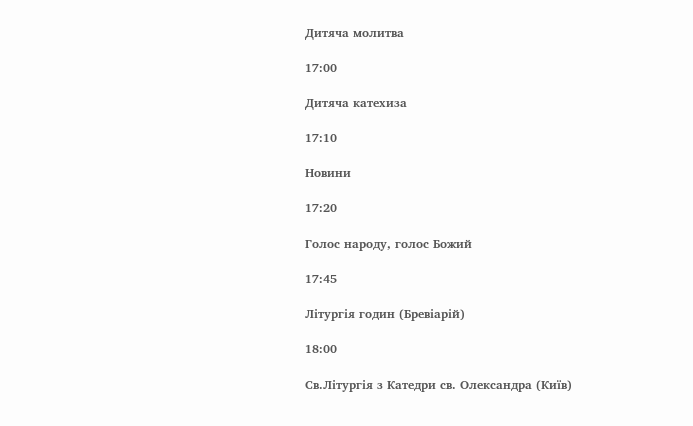Дитяча молитва

17:00

Дитяча катехиза

17:10

Новини

17:20

Голос народу, голос Божий

17:45

Літургія годин (Бревіарій)

18:00

Св.Літургія з Катедри св. Олександра (Київ)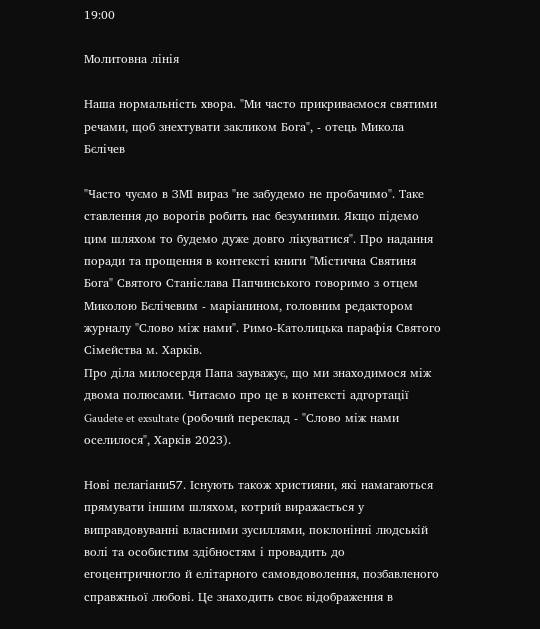19:00

Молитовна лінія

Наша нормальність хвора. "Ми часто прикриваємося святими речами, щоб знехтувати закликом Бога", - отець Микола Бєлічев

"Часто чуємо в ЗМІ вираз "не забудемо не пробачимо". Таке ставлення до ворогів робить нас безумними. Якщо підемо цим шляхом то будемо дуже довго лікуватися". Про надання поради та прощення в контексті книги "Містична Святиня Бога" Святого Станіслава Папчинського говоримо з отцем Миколою Бєлічевим - маріанином, головним редактором журналу "Слово між нами". Римо-Католицька парафія Святого Сімейства м. Харків.
Про діла милосердя Папа зауважує, що ми знаходимося між двома полюсами. Читаємо про це в контексті адгортації Gaudete et exsultate (робочий переклад - "Слово між нами оселилося", Харків 2023).

Нові пелагіани57. Існують також християни, які намагаються прямувати іншим шляхом, котрий виражається у виправдовуванні власними зусиллями, поклонінні людській волі та особистим здібностям і провадить до егоцентричногло й елітарного самовдоволення, позбавленого справжньої любові. Це знаходить своє відображення в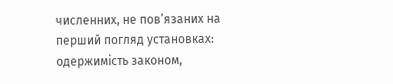численних, не пов’язаних на перший погляд установках: одержимість законом,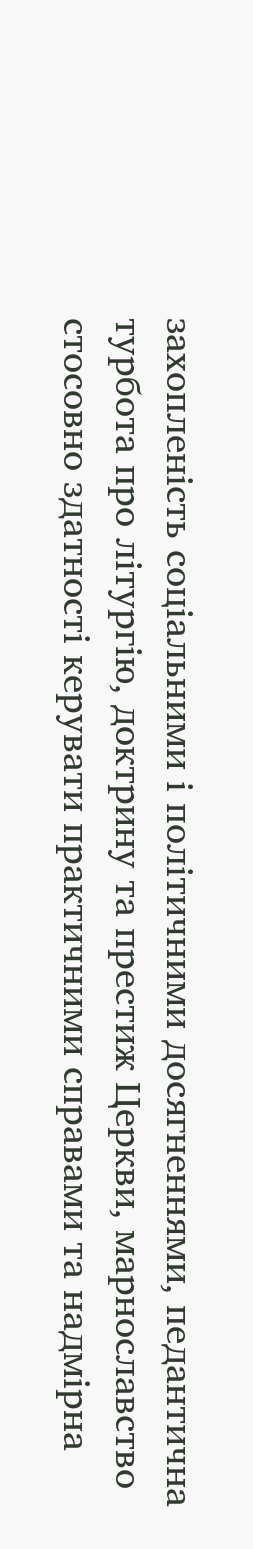захопленість соціальними і політичними досягненнями, педантична турбота про літургію, доктрину та престиж Церкви, марнославство стосовно здатності керувати практичними справами та надмірна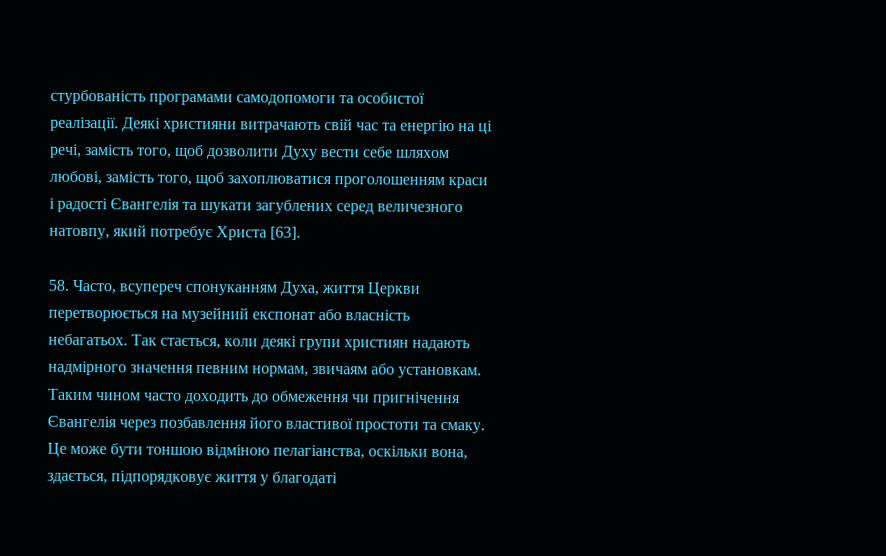стурбованість програмами самодопомоги та особистої реалізації. Деякі християни витрачають свій час та енергію на ці речі, замість того, щоб дозволити Духу вести себе шляхом любові, замість того, щоб захоплюватися проголошенням краси і радості Євангелія та шукати загублених серед величезного натовпу, який потребує Христа [63].

58. Часто, всупереч спонуканням Духа, життя Церкви перетворюється на музейний експонат або власність небагатьох. Так стається, коли деякі групи християн надають надмірного значення певним нормам, звичаям або установкам. Таким чином часто доходить до обмеження чи пригнічення Євангелія через позбавлення його властивої простоти та смаку. Це може бути тоншою відміною пелагіанства, оскільки вона, здається, підпорядковує життя у благодаті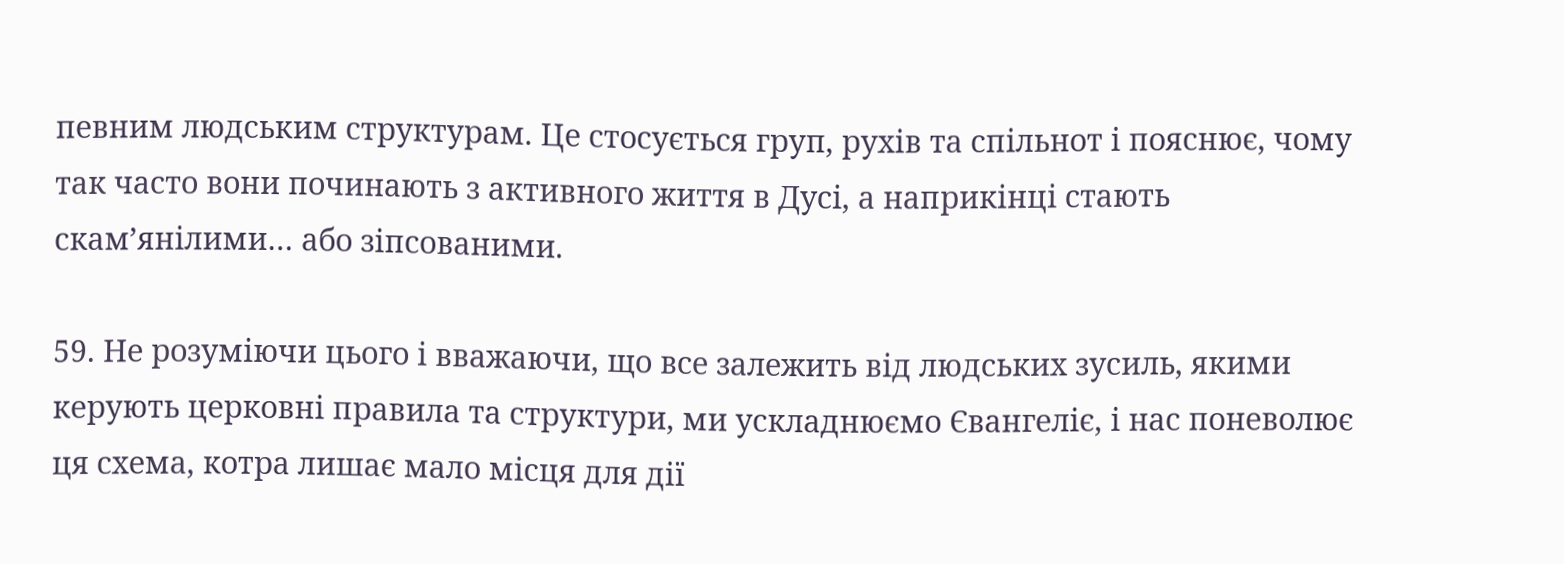певним людським структурам. Це стосується груп, рухів та спільнот і пояснює, чому так часто вони починають з активного життя в Дусі, а наприкінці стають скам’янілими… або зіпсованими.

59. Не розуміючи цього і вважаючи, що все залежить від людських зусиль, якими керують церковні правила та структури, ми ускладнюємо Євангеліє, і нас поневолює ця схема, котра лишає мало місця для дії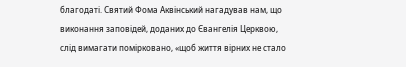благодаті. Святий Фома Аквінський нагадував нам, що виконання заповідей, доданих до Євангелія Церквою, слід вимагати помірковано, «щоб життя вірних не стало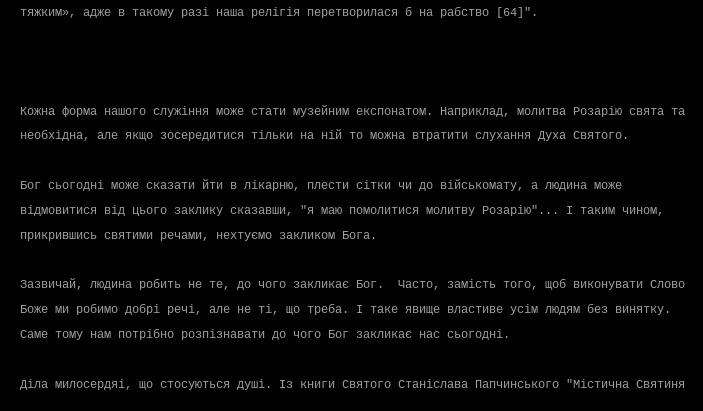тяжким», адже в такому разі наша релігія перетворилася б на рабство [64]".



Кожна форма нашого служіння може стати музейним експонатом. Наприклад, молитва Розарію свята та необхідна, але якщо зосередитися тільки на ній то можна втратити слухання Духа Святого.

Бог сьогодні може сказати йти в лікарню, плести сітки чи до військомату, а людина може відмовитися від цього заклику сказавши, "я маю помолитися молитву Розарію"... І таким чином, прикрившись святими речами, нехтуємо закликом Бога.

Зазвичай, людина робить не те, до чого закликає Бог.  Часто, замість того, щоб виконувати Слово Боже ми робимо добрі речі, але не ті, що треба. І таке явище властиве усім людям без винятку. Саме тому нам потрібно розпізнавати до чого Бог закликає нас сьогодні.

Діла милосердяі, що стосуються душі. Із книги Святого Станіслава Папчинського "Містична Святиня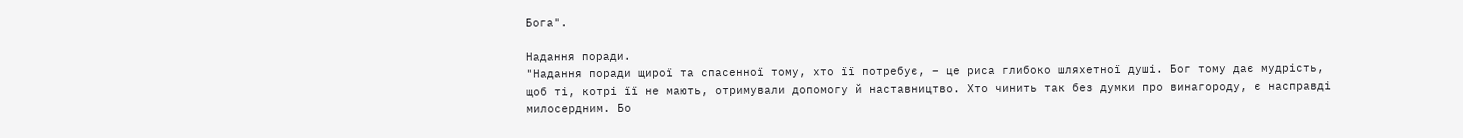Бога".

Надання поради.
"Надання поради щирої та спасенної тому, хто її потребує, – це риса глибоко шляхетної душі. Бог тому дає мудрість, щоб ті, котрі її не мають, отримували допомогу й наставництво. Хто чинить так без думки про винагороду, є насправді милосердним. Бо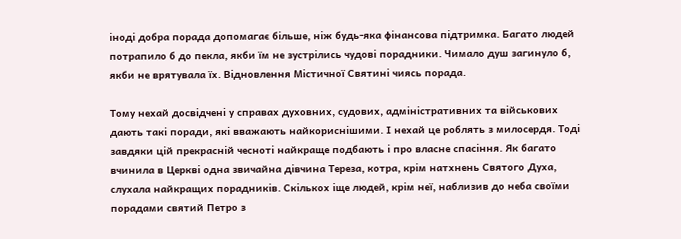іноді добра порада допомагає більше, ніж будь-яка фінансова підтримка. Багато людей потрапило б до пекла, якби їм не зустрілись чудові порадники. Чимало душ загинуло б, якби не врятувала їх. Відновлення Містичної Святині чиясь порада.

Тому нехай досвідчені у справах духовних, судових, адміністративних та військових дають такі поради, які вважають найкориснішими. І нехай це роблять з милосердя. Тоді завдяки цій прекрасній чесноті найкраще подбають і про власне спасіння. Як багато вчинила в Церкві одна звичайна дівчина Тереза, котра, крім натхнень Святого Духа, слухала найкращих порадників. Скількох іще людей, крім неї, наблизив до неба своїми порадами святий Петро з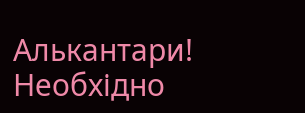Алькантари! Необхідно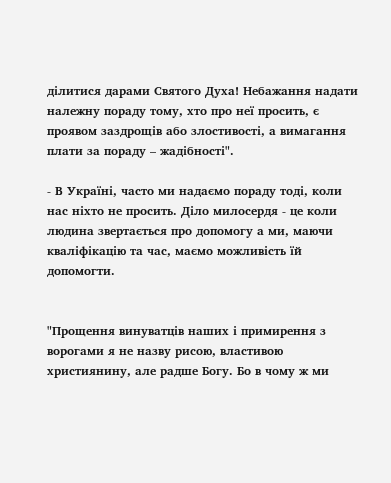ділитися дарами Святого Духа! Небажання надати належну пораду тому, хто про неї просить, є проявом заздрощів або злостивості, а вимагання плати за пораду – жадібності".

- В Україні, часто ми надаємо пораду тоді, коли нас ніхто не просить. Діло милосердя - це коли людина звертається про допомогу а ми, маючи кваліфікацію та час, маємо можливість їй допомогти.


"Прощення винуватців наших і примирення з ворогами я не назву рисою, властивою християнину, але радше Богу. Бо в чому ж ми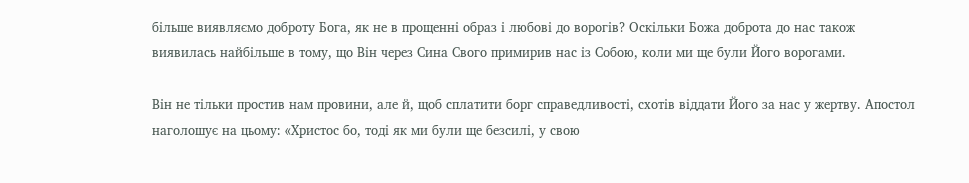більше виявляємо доброту Бога, як не в прощенні образ і любові до ворогів? Оскільки Божа доброта до нас також виявилась найбільше в тому, що Він через Сина Свого примирив нас із Собою, коли ми ще були Його ворогами.

Він не тільки простив нам провини, але й, щоб сплатити борг справедливості, схотів віддати Його за нас у жертву. Апостол наголошує на цьому: «Христос бо, тоді як ми були ще безсилі, у свою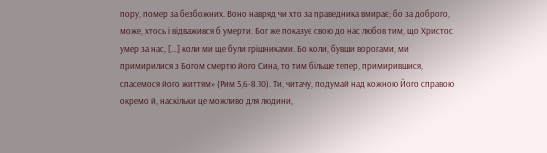пору, помер за безбожних. Воно навряд чи хто за праведника вмирає; бо за доброго, може, хтось і відважився б умерти. Бог же показує свою до нас любов тим, що Христос умер за нас, […] коли ми ще були грішниками. Бо коли, бувши ворогами, ми примирилися з Богом смертю його Сина, то тим більше тепер, примирившися, спасемося його життям» (Рим 5,6-8.10). Ти, читачу, подумай над кожною Його справою окремо й, наскільки це можливо для людини,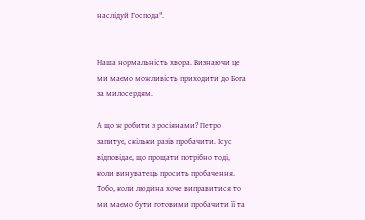наслідуй Господа".


Наша нормальність хвора. Визнаючи це ми маємо можливість приходити до Бога за милосердям.

А що ж робити з росіянами? Петро запитує, скільки разів пробачити. Ісус відповідає, що прощати потрібно тоді, коли винуватець просить пробачення. Тобо, коли людина хоче виправитися то ми маємо бути готовими пробачити її та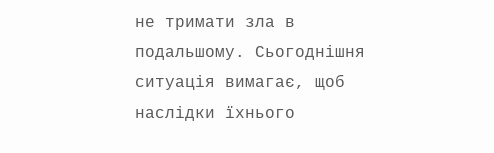не тримати зла в подальшому. Сьогоднішня ситуація вимагає, щоб наслідки їхнього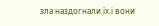зла наздогнали їх і вони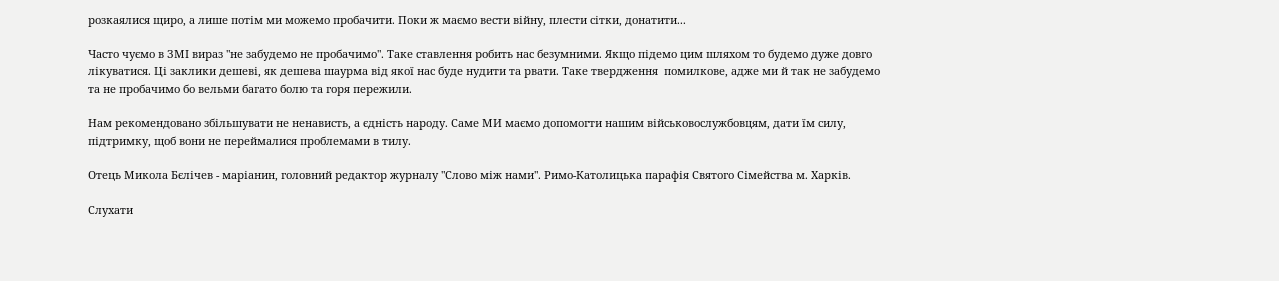розкаялися щиро, а лише потім ми можемо пробачити. Поки ж маємо вести війну, плести сітки, донатити...

Часто чуємо в ЗМІ вираз "не забудемо не пробачимо". Таке ставлення робить нас безумними. Якщо підемо цим шляхом то будемо дуже довго лікуватися. Ці заклики дешеві, як дешева шаурма від якої нас буде нудити та рвати. Таке твердження  помилкове, адже ми й так не забудемо та не пробачимо бо вельми багато болю та горя пережили.

Нам рекомендовано збільшувати не ненависть, а єдність народу. Саме МИ маємо допомогти нашим військовослужбовцям, дати їм силу, підтримку, щоб вони не переймалися проблемами в тилу.

Отець Микола Бєлічев - маріанин, головний редактор журналу "Слово між нами". Римо-Католицька парафія Святого Сімейства м. Харків.

Слухати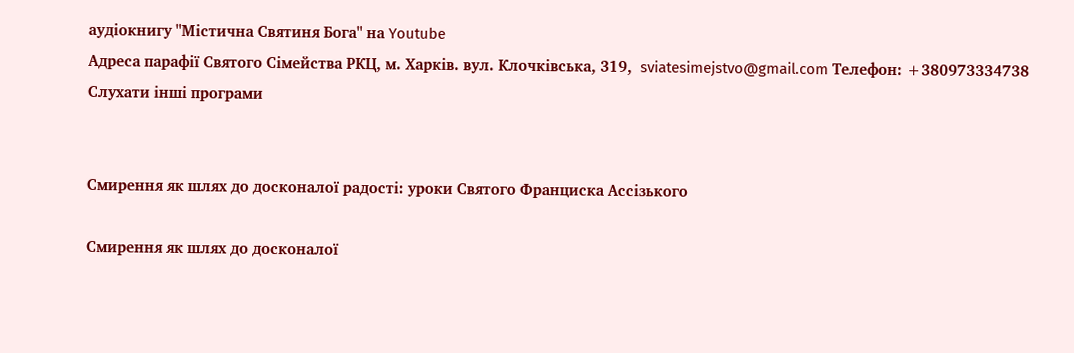аудіокнигу "Містична Святиня Бога" на Youtube
Адреса парафії Святого Сімейства РКЦ, м. Харків. вул. Клочківська, 319,  sviatesimejstvo@gmail.com Телефон: +380973334738
Слухати інші програми


Смирення як шлях до досконалої радості: уроки Святого Франциска Ассізького

Смирення як шлях до досконалої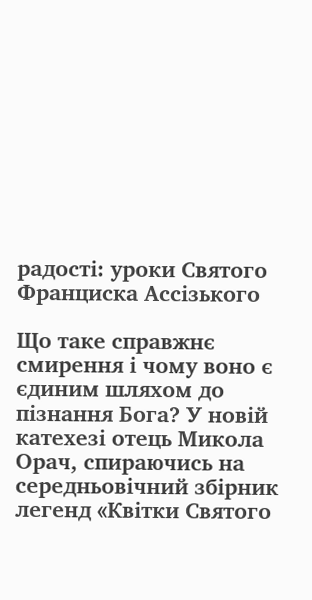радості: уроки Святого Франциска Ассізького

Що таке справжнє смирення і чому воно є єдиним шляхом до пізнання Бога? У новій катехезі отець Микола Орач, спираючись на середньовічний збірник легенд «Квітки Святого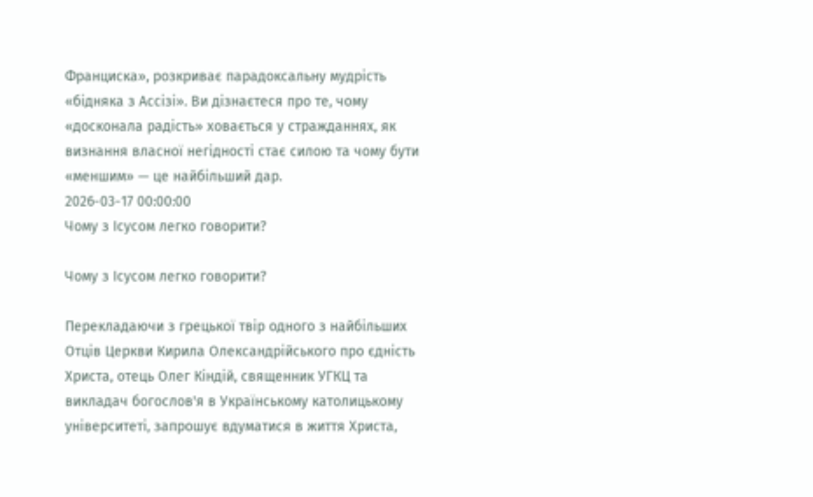Франциска», розкриває парадоксальну мудрість «бідняка з Ассізі». Ви дізнаєтеся про те, чому «досконала радість» ховається у стражданнях, як визнання власної негідності стає силою та чому бути «меншим» — це найбільший дар.
2026-03-17 00:00:00
Чому з Ісусом легко говорити?

Чому з Ісусом легко говорити?

Перекладаючи з грецької твір одного з найбільших Отців Церкви Кирила Олександрійського про єдність Христа, отець Олег Кіндій, священник УГКЦ та викладач богослов'я в Українському католицькому університеті, запрошує вдуматися в життя Христа,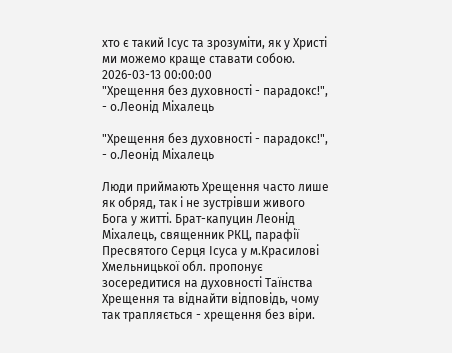хто є такий Ісус та зрозуміти, як у Христі ми можемо краще ставати собою.
2026-03-13 00:00:00
"Хрещення без духовності - парадокс!", - о.Леонід Міхалець

"Хрещення без духовності - парадокс!", - о.Леонід Міхалець

Люди приймають Хрещення часто лише як обряд, так і не зустрівши живого Бога у житті. Брат-капуцин Леонід Міхалець, священник РКЦ, парафії Пресвятого Серця Ісуса у м.Красилові Хмельницької обл. пропонує зосередитися на духовності Таїнства Хрещення та віднайти відповідь, чому так трапляється - хрещення без віри.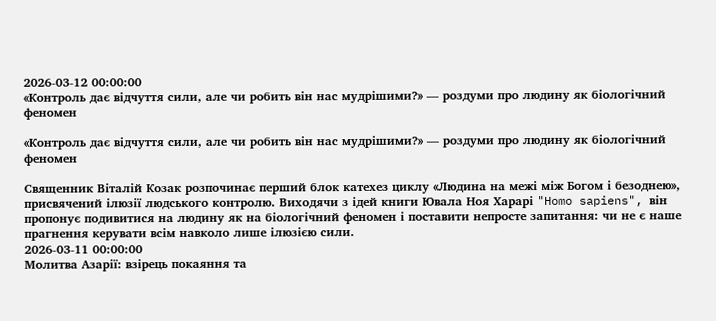2026-03-12 00:00:00
«Контроль дає відчуття сили, але чи робить він нас мудрішими?» — роздуми про людину як біологічний феномен

«Контроль дає відчуття сили, але чи робить він нас мудрішими?» — роздуми про людину як біологічний феномен

Священник Віталій Козак розпочинає перший блок катехез циклу «Людина на межі між Богом і безоднею», присвячений ілюзії людського контролю. Виходячи з ідей книги Ювала Ноя Харарі "Homo sapiens", він пропонує подивитися на людину як на біологічний феномен і поставити непросте запитання: чи не є наше прагнення керувати всім навколо лише ілюзією сили.
2026-03-11 00:00:00
Молитва Азарії: взірець покаяння та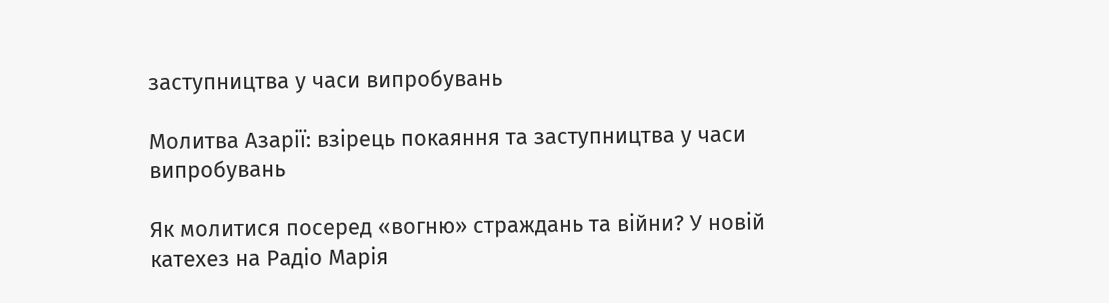заступництва у часи випробувань

Молитва Азарії: взірець покаяння та заступництва у часи випробувань

Як молитися посеред «вогню» страждань та війни? У новій катехез на Радіо Марія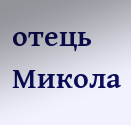отець Микола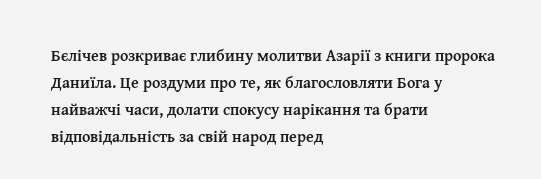Бєлічев розкриває глибину молитви Азарії з книги пророка Даниїла. Це роздуми про те, як благословляти Бога у найважчі часи, долати спокусу нарікання та брати відповідальність за свій народ перед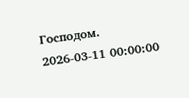Господом.
2026-03-11 00:00:00